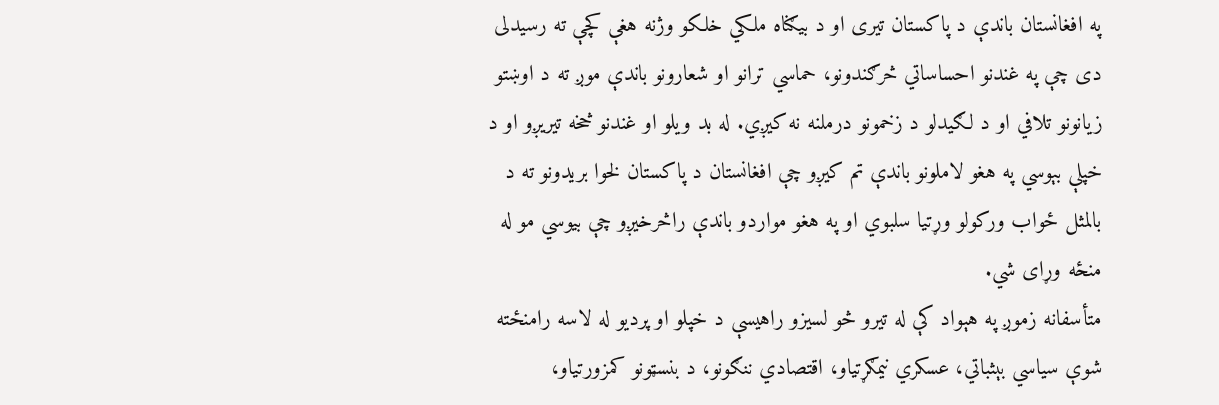په افغانستان باندې د پاکستان تيرى او د بيګناه ملکي خلکو وژنه هغې کچې ته رسيدلى دى چې په غندنو احساساتي څرګندونو، حماسي ترانو او شعارونو باندې موږ ته د اوښتو زيانونو تلافي او د لګيدلو د زخمونو درملنه نه کيږي. له بد ويلو او غندنو څخه تيريږو او د خپلې بېوسي په هغو لاملونو باندې تم کيږو چې افغانستان د پاکستان لخوا بريدونو ته د بالمثل ځواب ورکولو وړتیا سلبوي او په هغو مواردو باندې راڅرخيږو چې بيوسي مو له منځه وړاى شي.
متأسفانه زموږ په هېواد کې له تيرو څو لسيزو راهيسې د خپلو او پرديو له لاسه رامنځته شوې سیاسي بېثباتي، عسکري نيمګړتياو، اقتصادي ننګونو، د بنسټونو کمزورتياو،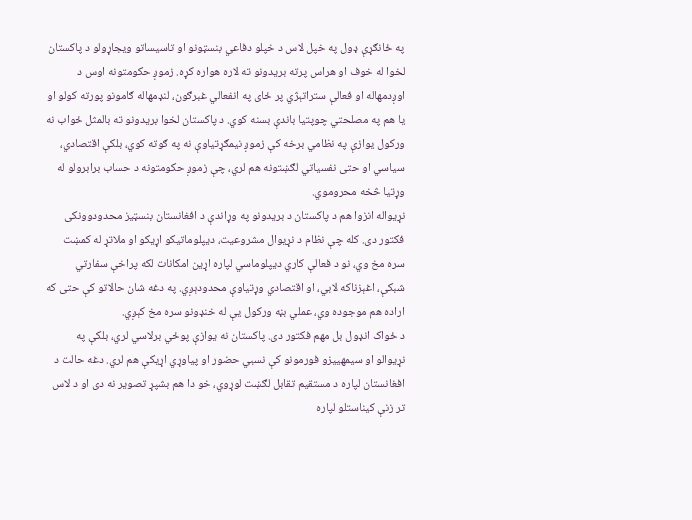په ځانګړې ډول په خپل لاس د خپلو دفاعي بنسټونو او تاسيساتو ويجاړولو د پاکستان لخوا له خوف او هراس پرته بريدونو ته لاره هواره کړه. زموږ حکومتونه اوس د اوږدمهاله او فعالې ستراتېژي پر ځای په انفعالي غبرګون، لنډمهاله ګامونو پورته کولو او يا هم په مصلحتي چوپتیا باندې بسنه کوي. د پاکستان لخوا بريدونو ته بالمثل ځواب نه ورکول یوازې په نظامي برخه کې زموږ نيمګړتياوې نه په ګوته کوي، بلکې اقتصادي، سیاسي او حتی نفسياتي لګښتونه هم لري، چې زموږ حکومتونه د حساب برابرولو له وړتیا څخه محروموي.
نړيواله انزوا هم د پاکستان د بريدونو په وړاندې د افغانستان بنسټيز محدودوونکی فکتور دی. کله چې نظام د نړیوال مشروعیت، ديپلوماتيکو اړیکو او ملاتړ له کمښت سره مخ وي، نو د فعالې کاري ديپلوماسي لپاره اړين امکانات لکه پراخې سفارتي شبکې، اغېزناکه لابي، او اقتصادي وړتياوې محدودېږي. په دغه شان حالاتو کې حتی که اراده هم موجوده وي، عملي بڼه ورکول يې له خنډونو سره مخ کېږي.
د ځواک انډول بل مهم فکتور دی. پاکستان نه یوازې پوځي برلاسي لري، بلکې په نړیوالو او سیمهییزو فورمونو کې نسبي حضور او پياوړي اړیکې هم لري. دغه حالت د افغانستان لپاره د مستقیم تقابل لګښت لوړوي، خو دا هم بشپړ تصویر نه دى او د لاس تر زنې کيناستلو لپاره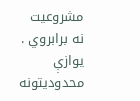مشروعیت نه برابروي . یوازې محدودیتونه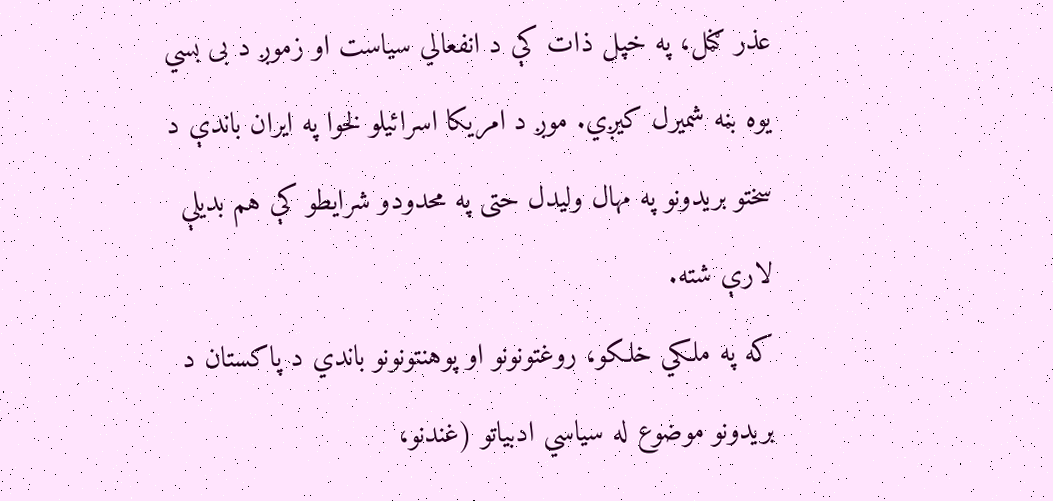عذر ګڼل، په خپل ذات کې د انفعالي سياست او زموږ د بى بسي یوه بڼه شميرل کيږي. موږ د امريکا اسرائیلو لخوا په ايران باندې د سختو بريدونو په مهال وليدل حتی په محدودو شرایطو کې هم بدیلې لارې شته.
که په ملکي خلکو، روغتونونو او پوهنتونونو باندي د پاکستان د بریدونو موضوع له سیاسي ادبیاتو (غندنو،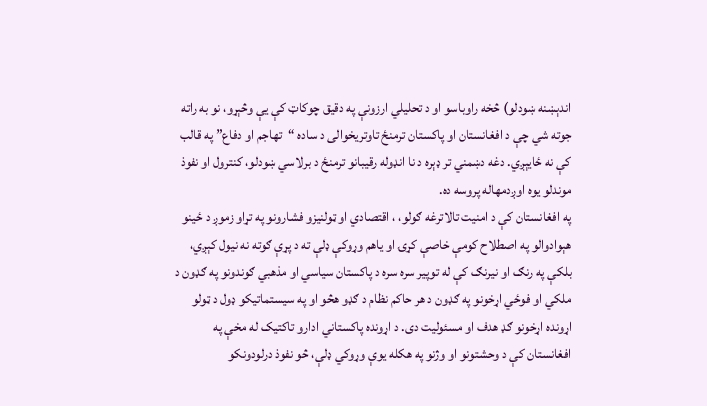اندېښنه ښودلو) څخه راوباسو او د تحلیلي ارزونې په دقیق چوکاټ کې یې وڅېړو، نو به راته جوته شي چې د افغانستان او پاکستان ترمنځ تاوتریخوالى د ساده “تهاجم او دفاع” په قالب کې نه ځایېږي. دغه دښمني تر ډېره د نا انډوله رقیبانو ترمنځ د برلاسي ښودلو، کنترول او نفوذ موندلو یوه اوږدمهاله پروسه ده.
په افغانستان کې د امنيت تالاترغه ګولو، ، اقتصادي او ټولنیزو فشارونو په تړاو زموږ د ځينو هېوادوالو په اصطلاح کومې خاصې کړۍ او ياهم وړوکې ډلې ته د پړې ګوته نه نيول کېږي، بلکې په رنګ او نيرنګ کې له توپير سره سره د پاکستان سياسي او مذهبي ګوندونو په ګډون د ملکي او فوځي اړخونو په ګډون د هر حاکم نظام د ګډو هڅو او په سيستماتيکو ډول د ټولو اړونده اړخونو ګډ هدف او مسئولیت دى. د اړونده پاکستاني ادارو تاکتیک له مخې په افغانستان کې د وحشتونو او وژنو په هکله يوې وړوکي ډلې، څو نفوذ درلودونکو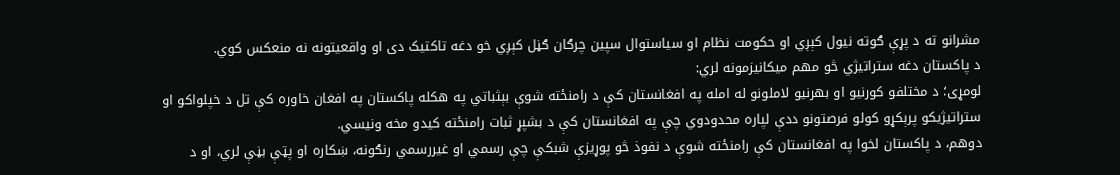مشرانو ته د پړې ګوته نيول کېږي او حکومت نظام او سياستوال سپين چرګان ګڼل کېږي خو دغه تاکتيک دى او واقعيتونه نه منعکس کوي.
د پاکستان دغه ستراتیژي څو مهم میکانیزمونه لري:
لومړی؛ د مختلفو کورنيو او بهرنيو لاملونو له امله په افغانستان کې د رامنځته شوې بېثباتي په هکله پاکستان په افغان خاوره کې تل د خپلواکو او ستراتیژیکو پرېکړو کولو فرصتونو ددې لپاره محدودوي چې په افغانستان کې د بشپړ ثبات رامنځته کيدو مخه ونيسي.
دوهم، د پاکستان لخوا په افغانستان کې رامنځته شوې د نفوذ څو پوړیزې شبکې چې رسمي او غیررسمي رنګونه، ښکاره او پټې بڼې لري، او د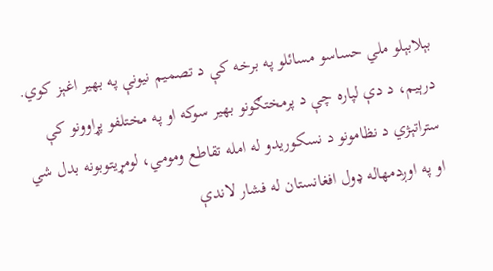بېلابېلو ملي حساسو مسائلو په برخه کې د تصمیم نیونې په بهیر اغېز کوي.
درېیم، د دې لپاره چې د پرمختګونو بهير سوکه او په مختلفو پړاوونو کې ستراتېژي د نظامونو د نسکوريدو له امله تقاطع ومومي، لومړيتوبونه بدل شي او په اوږدمهاله ډول افغانستان له فشار لاندې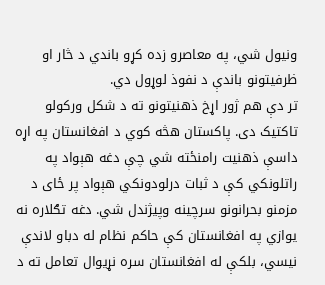ونيول شي، په معاصرو زده کړو باندي د څار او ظرفیتونو باندې د نفوذ لوړول دي.
تر دې هم ژور اړخ ذهنیتونو ته د شکل ورکولو تاکتيک دى. پاکستان هڅه کوي د افغانستان په اړه داسې ذهنیت رامنځته شي چې دغه هېواد په راتلونکي کې د ثبات درلودونکي هېواد پر ځای د مزمنو بحرانونو سرچینه وپيژندل شي. دغه تګلاره نه يوازي په افغانستان کې حاکم نظام له دباو لاندې نيسي، بلکې له افغانستان سره نړيوال تعامل ته د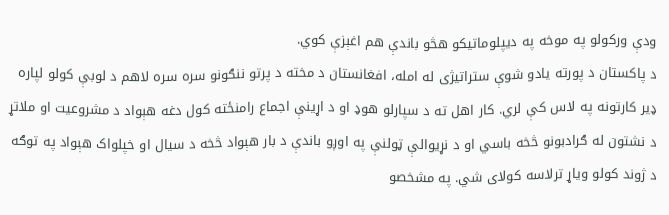ودې ورکولو په موخه په ديپلوماتيکو هڅو باندې هم اغېزې کوي.
د پاکستان د پورته يادو شوې ستراتیژی له امله، افغانستان د مخته د پرتو ننګونو سره سره لاهم د لوبې کولو لپاره ډير کارتونه په لاس کې لري. کار اهل ته د سپارلو هوډ او د اړينې اجماع رامنځته کول دغه هېواد د مشروعیت او ملاتړ د نشتون له ګرادبونو څخه باسي او د نړيوالې ټولنې په اوږو باندې د بار هېواد څخه د سيال او خپلواک هېواد په توګه د ژوند کولو وياړ ترلاسه کولاى شي. په مشخصو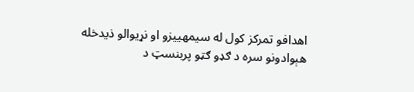اهدافو تمرکز کول له سیمهییزو او نړيوالو ذيدخله هېوادونو سره د ګډو ګټو پربنسټ د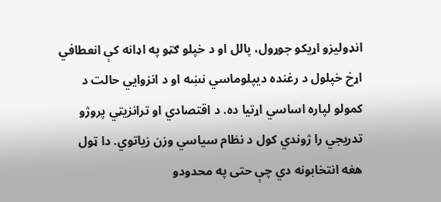انډوليزو اړیکو جوړول، پالل او د خپلو ګټو په اډانه کې انعطافي اړخ خپلول د رغنده ديپلوماسي نښه او د انزوايي حالت د کمولو لپاره اساسي اړتیا ده. د اقتصادي او ترانزیټي پروژو تدریجي را ژوندي کول د نظام سیاسي وزن زیاتوي. دا ټول هغه انتخابونه دي چې حتی په محدودو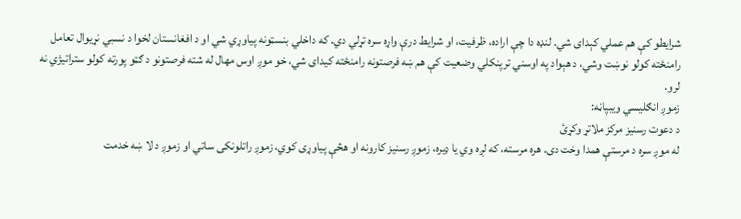شرایطو کې هم عملي کېدای شي. لنډه دا چې اراده، ظرفیت، او شرایط درې واړه سره تړلي دي. که داخلي بنسټونه پیاوړي شي او د افغانستان لخوا د نسبي نړیوال تعامل رامنځته کولو نوښت وشي، د هېواد په اوسني ترپنکلي وضعیت کې هم ښه فرصتونه رامنځته کيداى شي، خو موږ اوس مهال له شته فرصتونو د ګټو پورته کولو ستراتیژي نه لرو.
زموږ انګلیسي ویبپاڼه:
د دعوت رسنیز مرکز ملاتړ وکړئ
له موږ سره د مرستې همدا وخت دی. هره مرسته، که لږه وي یا ډیره، زموږ رسنیز کارونه او هڅې پیاوړی کوي، زموږ راتلونکی ساتي او زموږ د لا ښه خدمت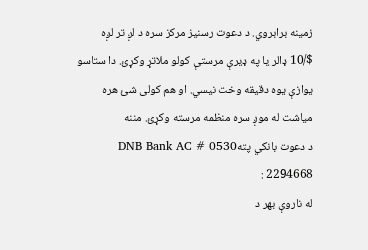زمینه برابروي. د دعوت رسنیز مرکز سره د لږ تر لږه $/10 ډالر یا په ډیرې مرستې کولو ملاتړ وکړئ. دا ستاسو یوازې یوه دقیقه وخت نیسي. او هم کولی شئ هره میاشت له موږ سره منظمه مرسته وکړئ. مننه
د دعوت بانکي پتهDNB Bank AC # 0530 2294668 :
له ناروې بهر د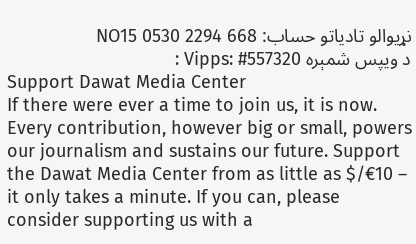نړیوالو تادیاتو حساب: NO15 0530 2294 668
د ویپس شمېره Vipps: #557320 :
Support Dawat Media Center
If there were ever a time to join us, it is now. Every contribution, however big or small, powers our journalism and sustains our future. Support the Dawat Media Center from as little as $/€10 – it only takes a minute. If you can, please consider supporting us with a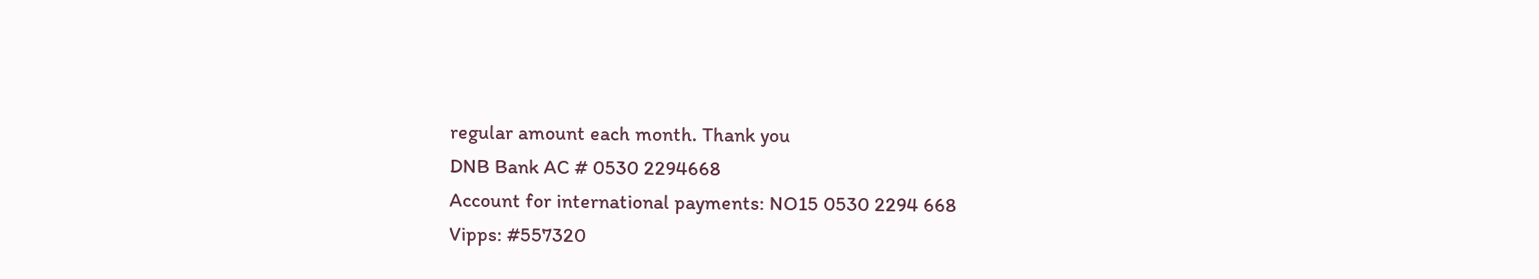regular amount each month. Thank you
DNB Bank AC # 0530 2294668
Account for international payments: NO15 0530 2294 668
Vipps: #557320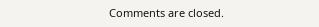Comments are closed.